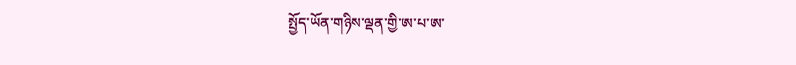སྤྱོད་ཡོན་གཉིས་ལྡན་གྱི་ཨ་པ་ཨ་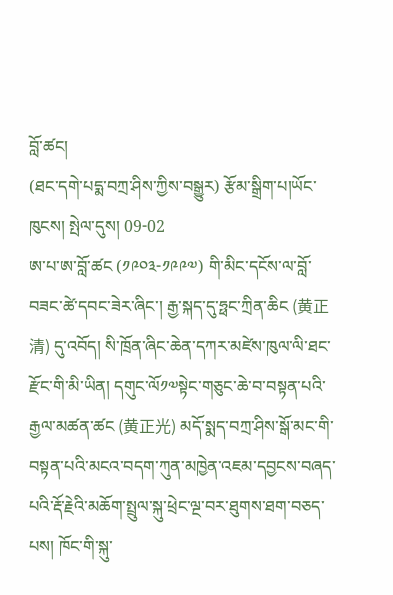བློ་ཚང།
(ཐང་དགེ་པདྨ་བཀྲ་ཤིས་ཀྱིས་བསྒྱུར) རྩོམ་སྒྲིག་པ།ཡོང་ཁུངས། སྤེལ་དུས། 09-02
ཨ་པ་ཨ་བློ་ཚང (༡༩༠༣-༡༩༩༧) གི་མིང་དངོས་ལ་བློ་བཟང་ཚེ་དབང་ཟེར་ཞིང་། རྒྱ་སྐད་དུ་ཧྥང་ཀྲིན་ཆིང (黄正清) དུ་འབོད། སི་ཁྲོན་ཞིང་ཆེན་དཀར་མཛེས་ཁུལ་ལི་ཐང་རྫོང་གི་མི་ཡིན། དགུང་ལོ༡༧སྟེང་གཅུང་ཆེ་བ་བསྟན་པའི་རྒྱལ་མཚན་ཚང (黄正光) མདོ་སྨད་བཀྲ་ཤིས་སྒོ་མང་གི་བསྟན་པའི་མངའ་བདག་ཀུན་མཁྱེན་འཇམ་དབྱངས་བཞད་པའི་རྡོ་རྗེའི་མཆོག་སྤྲུལ་སྐུ་ཕྲེང་ལྔ་བར་ཐུགས་ཐག་བཅད་པས། ཁོང་གི་སྐུ་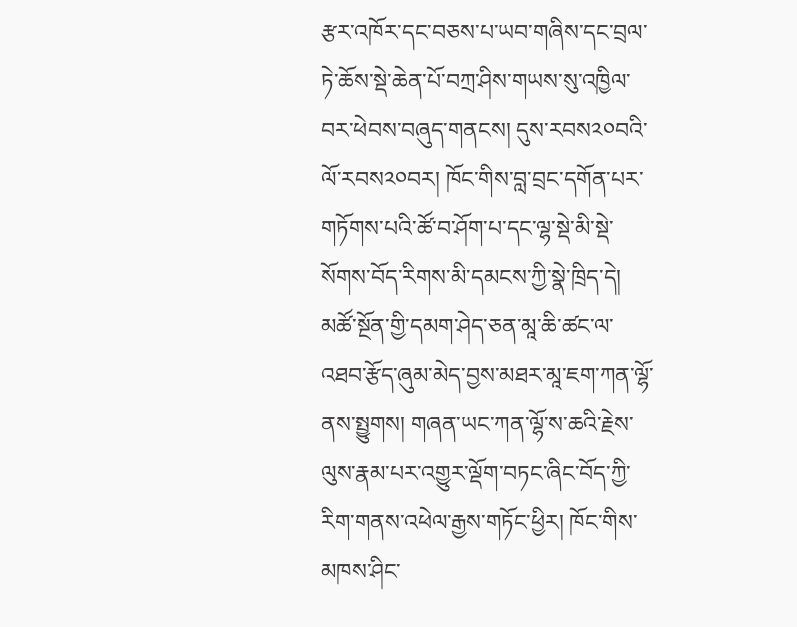རྩར་འཁོར་དང་བཅས་པ་ཡབ་གཞིས་དང་བྲལ་ཏེ་ཆོས་སྡེ་ཆེན་པོ་བཀྲ་ཤིས་གཡས་སུ་འཁྱིལ་བར་ཕེབས་བཞུད་གནངས། དུས་རབས༢༠བའི་ལོ་རབས༢༠བར། ཁོང་གིས་བླ་བྲང་དགོན་པར་གཏོགས་པའི་ཚོ་བ་ཤོག་པ་དང་ལྷ་སྡེ་མི་སྡེ་སོགས་བོད་རིགས་མི་དམངས་ཀྱི་སྣེ་ཁྲིད་དེ། མཚོ་སྔོན་གྱི་དམག་ཤེད་ཅན་མཱ་ཆི་ཚང་ལ་འཐབ་རྩོད་ཞུམ་མེད་བྱས་མཐར་མཱ་ཇག་ཀན་ལྷོ་ནས་སྤྱུགས། གཞན་ཡང་ཀན་ལྷོ་ས་ཆའི་རྗེས་ལུས་རྣམ་པར་འགྱུར་ལྡོག་བཏང་ཞིང་བོད་ཀྱི་རིག་གནས་འཕེལ་རྒྱས་གཏོང་ཕྱིར། ཁོང་གིས་མཁས་ཤིང་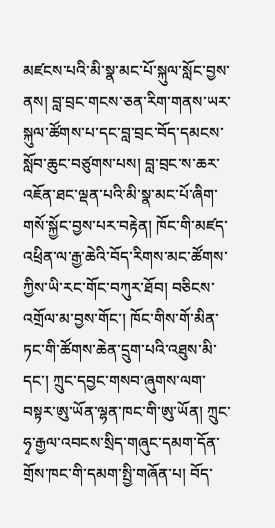མཛངས་པའི་མི་སྣ་མང་པོ་སྐུལ་སློང་བྱས་ནས། བླ་བྲང་གངས་ཅན་རིག་གནས་ཡར་སྐུལ་ཚོགས་པ་དང་བླ་བྲང་བོད་དམངས་སློབ་ཆུང་བཙུགས་པས། བླ་བྲང་ས་ཆར་འཇོན་ཐང་ལྡན་པའི་མི་སྣ་མང་པོ་ཞིག་གསོ་སྐྱོང་བྱས་པར་བརྟེན། ཁོང་གི་མཛད་འཕྲིན་ལ་རྒྱ་ཆེའི་བོད་རིགས་མང་ཚོགས་ཀྱིས་ཡི་རང་གོང་བཀུར་ཐོབ། བཅིངས་འགྲོལ་མ་བྱས་གོང་། ཁོང་གིས་གོ་མིན་ཏང་གི་ཚོགས་ཆེན་དྲུག་པའི་འཐུས་མི་དང་། ཀྲུང་དབྱང་གསབ་ཞུགས་ལག་བསྟར་ཨུ་ཡོན་ལྷན་ཁང་གི་ཨུ་ཡོན། ཀྲུང་ཧྭ་རྒྱལ་འབངས་སྲིད་གཞུང་དམག་དོན་གྲོས་ཁང་གི་དམག་སྤྱི་གཞོན་པ། བོད་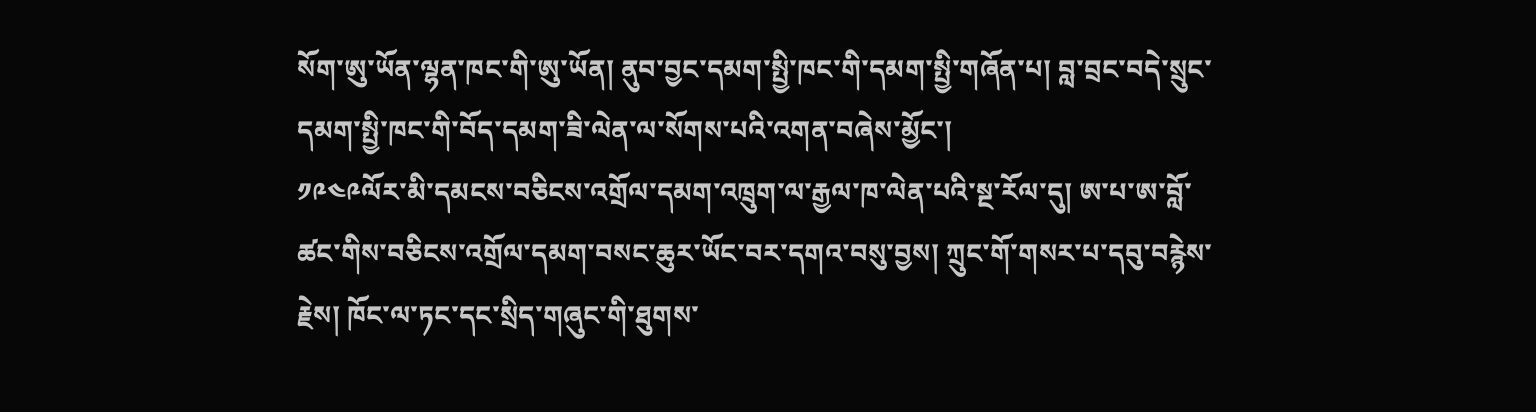སོག་ཨུ་ཡོན་ལྷན་ཁང་གི་ཨུ་ཡོན། ནུབ་བྱང་དམག་སྤྱི་ཁང་གི་དམག་སྤྱི་གཞོན་པ། བླ་བྲང་བདེ་སྲུང་དམག་སྤྱི་ཁང་གི་བོད་དམག་ཟི་ལེན་ལ་སོགས་པའི་འགན་བཞེས་མྱོང་།
༡༩༤༩ལོར་མི་དམངས་བཅིངས་འགྲོལ་དམག་འཁྲུག་ལ་རྒྱལ་ཁ་ལེན་པའི་སྔ་རོལ་དུ། ཨ་པ་ཨ་བློ་ཚང་གིས་བཅིངས་འགྲོལ་དམག་བསང་ཆུར་ཡོང་བར་དགའ་བསུ་བྱས། ཀྲུང་གོ་གསར་པ་དབུ་བརྙེས་རྗེས། ཁོང་ལ་ཏང་དང་སྲིད་གཞུང་གི་ཐུགས་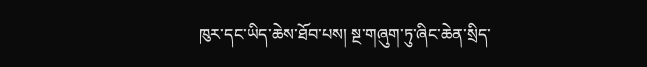ཁུར་དང་ཡིད་ཆེས་ཐོབ་པས། སྔ་གཞུག་ཏུ་ཞིང་ཆེན་སྲིད་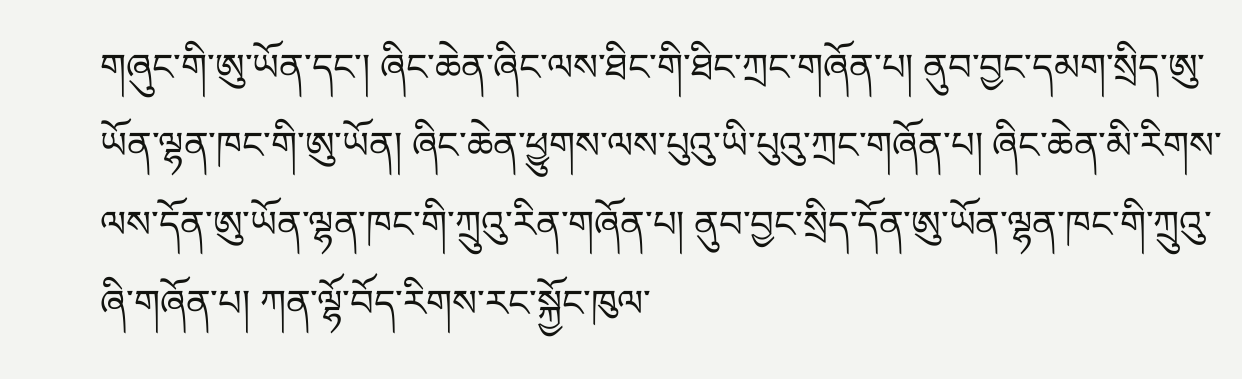གཞུང་གི་ཨུ་ཡོན་དང་། ཞིང་ཆེན་ཞིང་ལས་ཐིང་གི་ཐིང་ཀྲང་གཞོན་པ། ནུབ་བྱང་དམག་སྲིད་ཨུ་ཡོན་ལྷན་ཁང་གི་ཨུ་ཡོན། ཞིང་ཆེན་ཕྱུགས་ལས་པུའུ་ཡི་པུའུ་ཀྲང་གཞོན་པ། ཞིང་ཆེན་མི་རིགས་ལས་དོན་ཨུ་ཡོན་ལྷན་ཁང་གི་ཀྲུའུ་རིན་གཞོན་པ། ནུབ་བྱང་སྲིད་དོན་ཨུ་ཡོན་ལྷན་ཁང་གི་ཀྲུའུ་ཞི་གཞོན་པ། ཀན་ལྷོ་བོད་རིགས་རང་སྐྱོང་ཁུལ་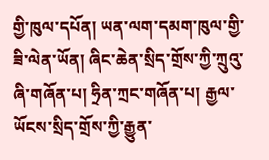གྱི་ཁུལ་དཔོན། ཡན་ལག་དམག་ཁུལ་གྱི་ཟི་ལེན་ཡོན། ཞིང་ཆེན་སྲིད་གྲོས་ཀྱི་ཀྲུའུ་ཞི་གཞོན་པ། ཧྲིན་ཀྲང་གཞོན་པ། རྒྱལ་ཡོངས་སྲིད་གྲོས་ཀྱི་རྒྱུན་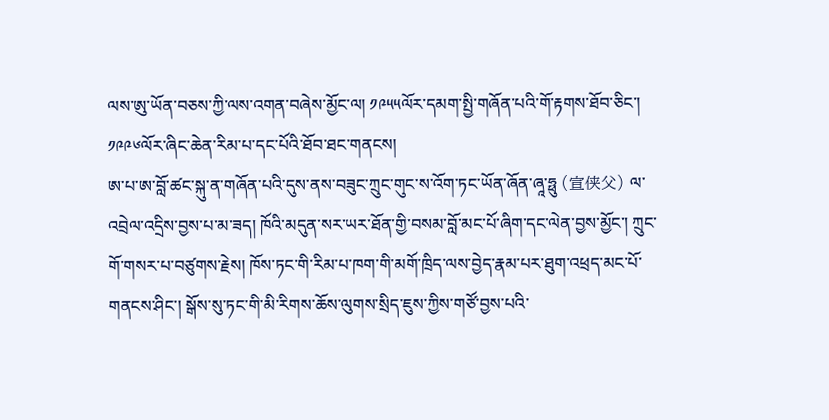ལས་ཨུ་ཡོན་བཅས་ཀྱི་ལས་འགན་བཞེས་མྱོང་ལ། ༡༩༥༥ལོར་དམག་སྤྱི་གཞོན་པའི་གོ་རྟགས་ཐོབ་ཅིང་། ༡༩༩༦ལོར་ཞིང་ཆེན་རིམ་པ་དང་པོའི་ཐོབ་ཐང་གནངས།
ཨ་པ་ཨ་བློ་ཚང་སྐུ་ན་གཞོན་པའི་དུས་ནས་བཟུང་ཀྲུང་གུང་ས་འོག་ཏང་ཡོན་ཞོན་ཞཱ་ཧྥུ (宣侠父) ལ་འབྲེལ་འདྲིས་བྱས་པ་མ་ཟད། ཁོའི་མདུན་སར་ཡར་ཐོན་གྱི་བསམ་བློ་མང་པོ་ཞིག་དང་ལེན་བྱས་མྱོང་། ཀྲུང་གོ་གསར་པ་བཙུགས་རྗེས། ཁོས་ཏང་གི་རིམ་པ་ཁག་གི་མགོ་ཁྲིད་ལས་བྱེད་རྣམ་པར་ཐུག་འཕྲད་མང་པོ་གནངས་ཤིང་། སྒོས་སུ་ཏང་གི་མི་རིགས་ཆོས་ལུགས་སྲིད་ཇུས་ཀྱིས་གཙོ་བྱས་པའི་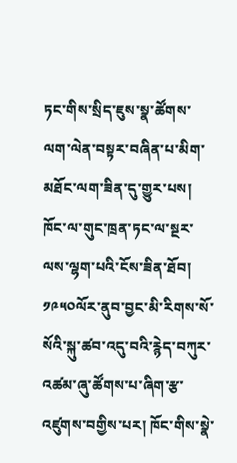ཏང་གིས་སྲིད་ཇུས་སྣ་ཚོགས་ལག་ལེན་བསྟར་བཞིན་པ་མིག་མཐོང་ལག་ཟིན་དུ་གྱུར་པས། ཁོང་ལ་གུང་ཁྲན་ཏང་ལ་སྔར་ལས་ལྷག་པའི་ངོས་ཟིན་ཐོབ། ༡༩༥༠ལོར་ནུབ་བྱང་མི་རིགས་སོ་སོའི་སྐུ་ཚབ་འདུ་བའི་རྙེད་བཀུར་འཚམ་ཞུ་ཚོགས་པ་ཞིག་རྩ་འཛུགས་བགྱིས་པར། ཁོང་གིས་སྣེ་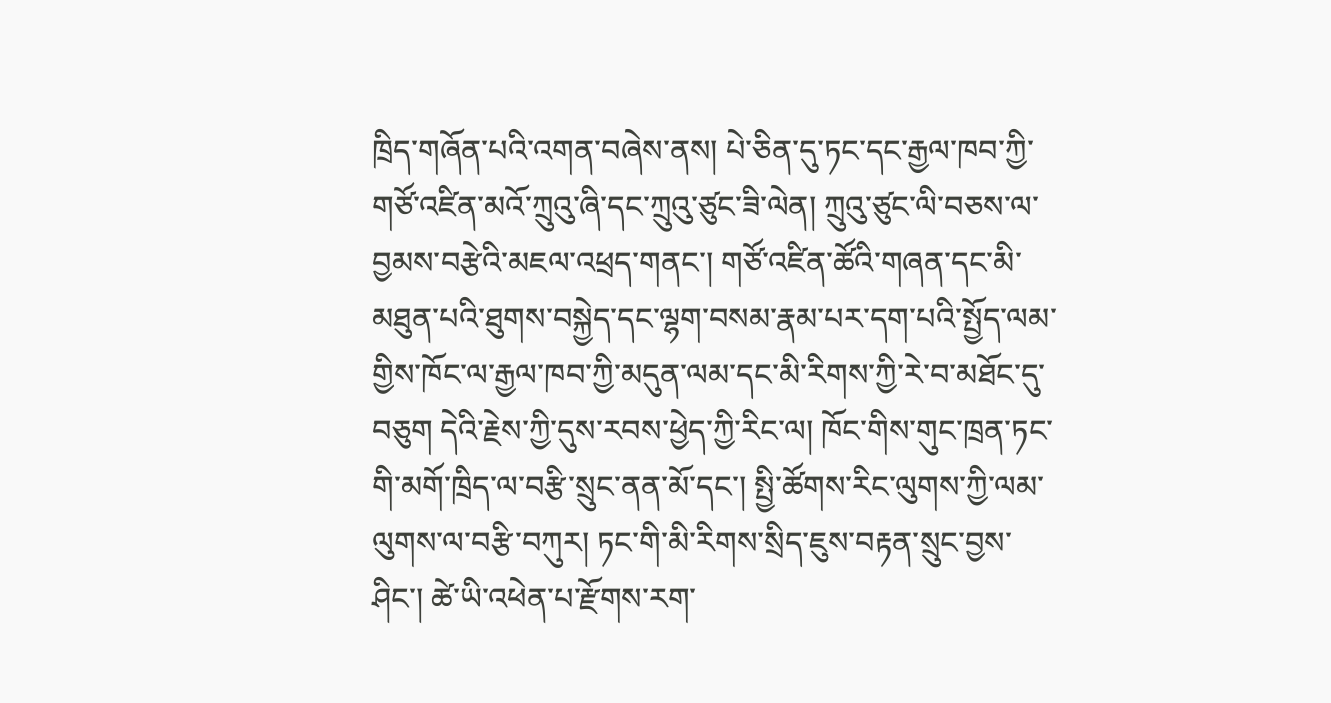ཁྲིད་གཞོན་པའི་འགན་བཞེས་ནས། པེ་ཅིན་དུ་ཏང་དང་རྒྱལ་ཁབ་ཀྱི་གཙོ་འཛིན་མའོ་ཀྲུའུ་ཞི་དང་ཀྲུའུ་ཙུང་ཟི་ལེན། ཀྲུའུ་ཙུང་ལི་བཅས་ལ་བྱམས་བརྩེའི་མཇལ་འཕྲད་གནང་། གཙོ་འཛིན་ཚོའི་གཞན་དང་མི་མཐུན་པའི་ཐུགས་བསྐྱེད་དང་ལྷག་བསམ་རྣམ་པར་དག་པའི་སྤྱོད་ལམ་གྱིས་ཁོང་ལ་རྒྱལ་ཁབ་ཀྱི་མདུན་ལམ་དང་མི་རིགས་ཀྱི་རེ་བ་མཐོང་དུ་བཅུག དེའི་རྗེས་ཀྱི་དུས་རབས་ཕྱེད་ཀྱི་རིང་ལ། ཁོང་གིས་གུང་ཁྲན་ཏང་གི་མགོ་ཁྲིད་ལ་བརྩི་སྲུང་ནན་མོ་དང་། སྤྱི་ཚོགས་རིང་ལུགས་ཀྱི་ལམ་ལུགས་ལ་བརྩི་བཀུར། ཏང་གི་མི་རིགས་སྲིད་ཇུས་བརྟན་སྲུང་བྱས་ཤིང་། ཚེ་ཡི་འཕེན་པ་རྫོགས་རག་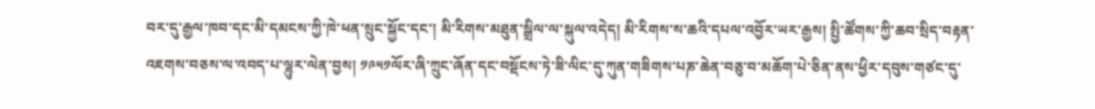བར་དུ་རྒྱལ་ཁབ་དང་མི་དམངས་ཀྱི་ཁེ་ཕན་སྲུང་སྐྱོང་དང་། མི་རིགས་མཐུན་སྒྲིལ་ལ་སྐུལ་འདེད། མི་རིགས་ས་ཆའི་དཔལ་འབྱོར་ཡར་རྒྱས། སྤྱི་ཚོགས་ཀྱི་ཆབ་སྲིད་བརྟན་འཇགས་བཅས་ལ་འབད་པ་ལྷུར་ལེན་བྱས། ༡༩༥༡ལོར་ཞི་ཀྲུང་ཞོན་དང་བསྡོངས་ཏེ་ཟི་ལིང་དུ་ཀུན་གཟིགས་པཎ་ཆེན་བཅུ་བ་མཆོག་པེ་ཅིན་ནས་ཕྱིར་དབུས་གཙང་དུ་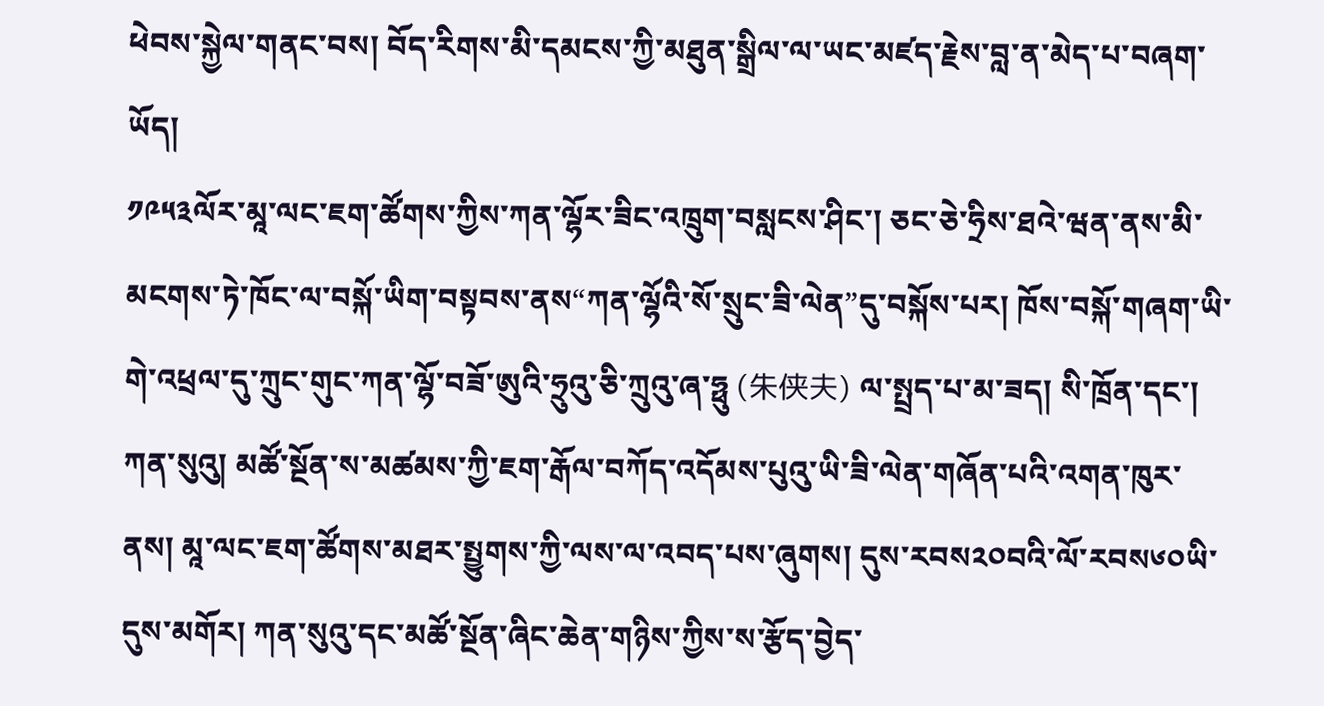ཕེབས་སྐྱེལ་གནང་བས། བོད་རིགས་མི་དམངས་ཀྱི་མཐུན་སྒྲིལ་ལ་ཡང་མཛད་རྗེས་བླ་ན་མེད་པ་བཞག་ཡོད།
༡༩༥༣ལོར་མཱ་ལང་ཇག་ཚོགས་ཀྱིས་ཀན་ལྷོར་ཟིང་འཁྲུག་བསླངས་ཤིང་། ཅང་ཅེ་ཧྲིས་ཐའེ་ཝན་ནས་མི་མངགས་ཏེ་ཁོང་ལ་བསྐོ་ཡིག་བསྟབས་ནས“ཀན་ལྷོའི་སོ་སྲུང་ཟི་ལེན”དུ་བསྐོས་པར། ཁོས་བསྐོ་གཞག་ཡི་གེ་འཕྲལ་དུ་ཀྲུང་གུང་ཀན་ལྷོ་བཟོ་ཨུའི་ཧྲུའུ་ཅི་ཀྲུའུ་ཞ་ཧྥུ (朱侠夫) ལ་སྤྲད་པ་མ་ཟད། སི་ཁྲོན་དང་། ཀན་སུའུ། མཚོ་སྔོན་ས་མཚམས་ཀྱི་ཇག་རྒོལ་བཀོད་འདོམས་པུའུ་ཡི་ཟི་ལེན་གཞོན་པའི་འགན་ཁུར་ནས། མཱ་ལང་ཇག་ཚོགས་མཐར་སྤྱུགས་ཀྱི་ལས་ལ་འབད་པས་ཞུགས། དུས་རབས༢༠བའི་ལོ་རབས༦༠ཡི་དུས་མགོར། ཀན་སུའུ་དང་མཚོ་སྔོན་ཞིང་ཆེན་གཉིས་ཀྱིས་ས་རྩོད་བྱེད་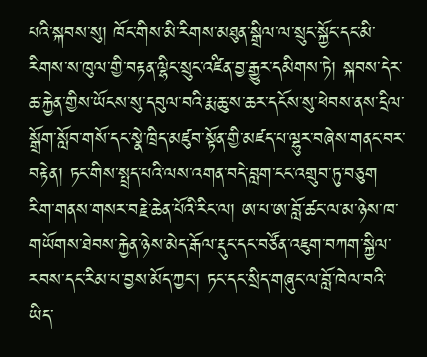པའི་སྐབས་སུ། ཁོང་གིས་མི་རིགས་མཐུན་སྒྲིལ་ལ་སྲུང་སྐྱོང་དང་མི་རིགས་ས་ཁུལ་གྱི་བརྟན་ལྷིང་སྲུང་འཛིན་བྱ་རྒྱུར་དམིགས་ཏེ། སྐབས་དེར་ཆ་རྐྱེན་གྱིས་ཡོངས་སུ་དབུལ་བའི་རྨ་ཆུ་ས་ཆར་དངོས་སུ་ཕེབས་ནས་དྲིལ་སྒྲོག་སློབ་གསོ་དང་སྣེ་ཁྲིད་མཛུབ་སྟོན་གྱི་མཛད་པ་ལྷུར་བཞེས་གནང་བར་བརྟེན། ཏང་གིས་སྤྲད་པའི་ལས་འགན་བདེ་བླག་ངང་འགྲུབ་ཏུ་བཅུག རིག་གནས་གསར་བརྗེ་ཆེན་པོའི་རིང་ལ། ཨ་པ་ཨ་བློ་ཚང་ལ་མ་ཉེས་ཁ་གཡོགས་ཐེབས་རྐྱེན་ཉེས་མེད་རྒོལ་རྡུང་དང་བཙོན་འཇུག་བཀག་སྐྱིལ་རབས་དང་རིམ་པ་བྱས་མོད་ཀྱང་། ཏང་དང་སྲིད་གཞུང་ལ་བློ་ཁེལ་བའི་ཡིད་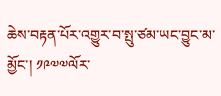ཆེས་བརྟན་པོར་འགྱུར་བ་སྤུ་ཙམ་ཡང་བྱུང་མ་མྱོང་། ༡༩༧༧ལོར་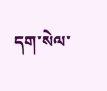དག་སེལ་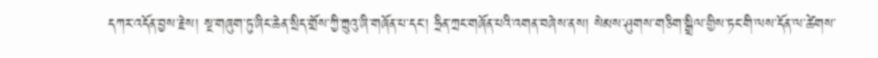དཀར་འདོན་བྱས་རྗེས། སྔ་གཞུག་ཏུ་ཞིང་ཆེན་སྲིད་གྲོས་ཀྱི་ཀྲུའུ་ཞི་གཞོན་པ་དང་། ཧྲིན་ཀྲང་གཞོན་པའི་འགན་བཞེས་ནས། སེམས་ཤུགས་གཅིག་སྒྲིལ་གྱིས་ཏང་གི་ལས་དོན་ལ་ཚེགས་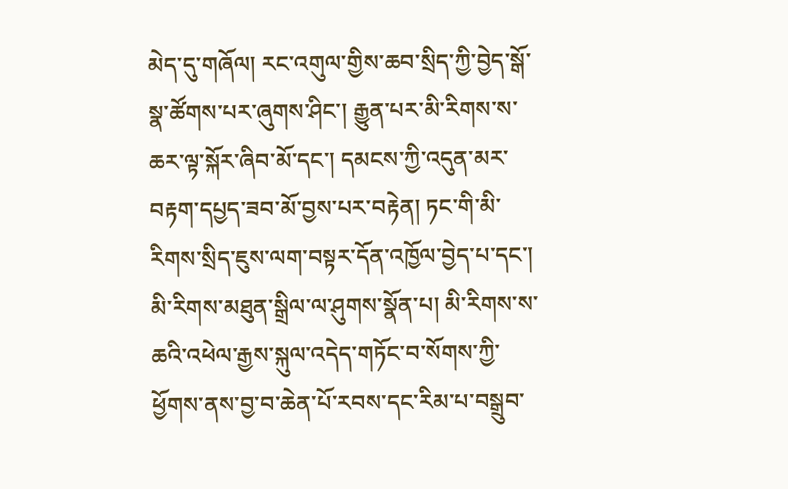མེད་དུ་གཞོལ། རང་འགུལ་གྱིས་ཆབ་སྲིད་ཀྱི་བྱེད་སྒོ་སྣ་ཚོགས་པར་ཞུགས་ཤིང་། རྒྱུན་པར་མི་རིགས་ས་ཆར་ལྟ་སྐོར་ཞིབ་མོ་དང་། དམངས་ཀྱི་འདུན་མར་བརྟག་དཔྱད་ཟབ་མོ་བྱས་པར་བརྟེན། ཏང་གི་མི་རིགས་སྲིད་ཇུས་ལག་བསྟར་དོན་འཁྱོལ་བྱེད་པ་དང་། མི་རིགས་མཐུན་སྒྲིལ་ལ་ཤུགས་སྣོན་པ། མི་རིགས་ས་ཆའི་འཕེལ་རྒྱས་སྐུལ་འདེད་གཏོང་བ་སོགས་ཀྱི་ཕྱོགས་ནས་བྱ་བ་ཆེན་པོ་རབས་དང་རིམ་པ་བསྒྲུབ་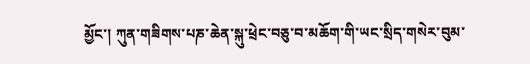མྱོང་། ཀུན་གཟིགས་པཎ་ཆེན་སྐུ་ཕྲེང་བཅུ་བ་མཆོག་གི་ཡང་སྲིད་གསེར་བུམ་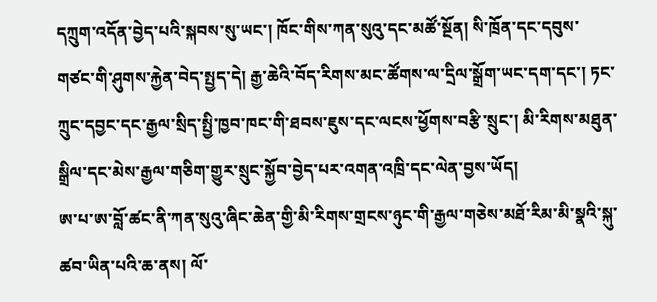དཀྲུག་འདོན་བྱེད་པའི་སྐབས་སུ་ཡང་། ཁོང་གིས་ཀན་སུའུ་དང་མཚོ་སྔོན། སི་ཁྲོན་དང་དབུས་གཙང་གི་ཤུགས་རྐྱེན་བེད་སྤྱད་དེ། རྒྱ་ཆེའི་བོད་རིགས་མང་ཚོགས་ལ་དྲིལ་སྒྲོག་ཡང་དག་དང་། ཏང་ཀྲུང་དབྱང་དང་རྒྱལ་སྲིད་སྤྱི་ཁྱབ་ཁང་གི་ཐབས་ཇུས་དང་ལངས་ཕྱོགས་བརྩི་སྲུང་། མི་རིགས་མཐུན་སྒྲིལ་དང་མེས་རྒྱལ་གཅིག་གྱུར་སྲུང་སྐྱོབ་བྱེད་པར་འགན་འཁྲི་དང་ལེན་བྱས་ཡོད།
ཨ་པ་ཨ་བློ་ཚང་ནི་ཀན་སུའུ་ཞིང་ཆེན་གྱི་མི་རིགས་གྲངས་ཉུང་གི་རྒྱལ་གཅེས་མཐོ་རིམ་མི་སྣའི་སྐུ་ཚབ་ཡིན་པའི་ཆ་ནས། ལོ་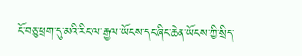ངོ་བཅུ་ཕྲག་དུ་མའི་རིང་ལ་རྒྱལ་ཡོངས་དང་ཞིང་ཆེན་ཡོངས་ཀྱི་སྲིད་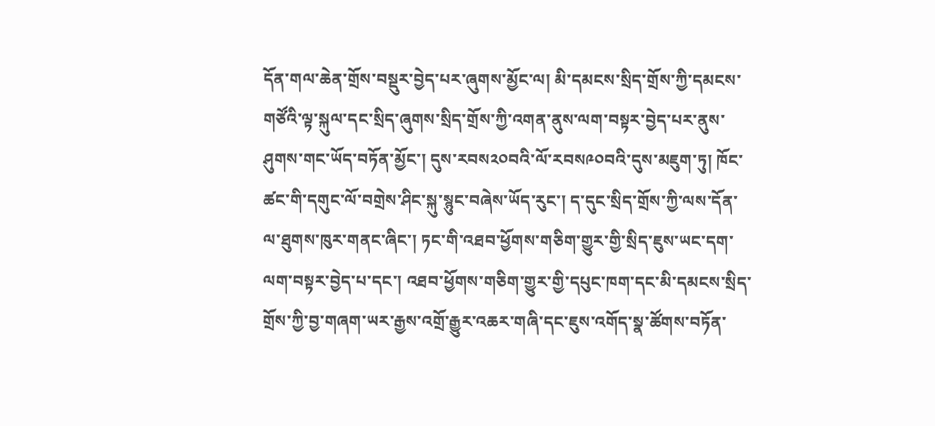དོན་གལ་ཆེན་གྲོས་བསྡུར་བྱེད་པར་ཞུགས་མྱོང་ལ། མི་དམངས་སྲིད་གྲོས་ཀྱི་དམངས་གཙོའི་ལྟ་སྐུལ་དང་སྲིད་ཞུགས་སྲིད་གྲོས་ཀྱི་འགན་ནུས་ལག་བསྟར་བྱེད་པར་ནུས་ཤུགས་གང་ཡོད་བཏོན་མྱོང་། དུས་རབས༢༠བའི་ལོ་རབས༩༠བའི་དུས་མཇུག་ཏུ། ཁོང་ཚང་གི་དགུང་ལོ་བགྲེས་ཤིང་སྐུ་སྙུང་བཞེས་ཡོད་རུང་། ད་དུང་སྲིད་གྲོས་ཀྱི་ལས་དོན་ལ་ཐུགས་ཁུར་གནང་ཞིང་། ཏང་གི་འཐབ་ཕྱོགས་གཅིག་གྱུར་གྱི་སྲིད་ཇུས་ཡང་དག་ལག་བསྟར་བྱེད་པ་དང་། འཐབ་ཕྱོགས་གཅིག་གྱུར་གྱི་དཔུང་ཁག་དང་མི་དམངས་སྲིད་གྲོས་ཀྱི་བྱ་གཞག་ཡར་རྒྱས་འགྲོ་རྒྱུར་འཆར་གཞི་དང་ཇུས་འགོད་སྣ་ཚོགས་བཏོན་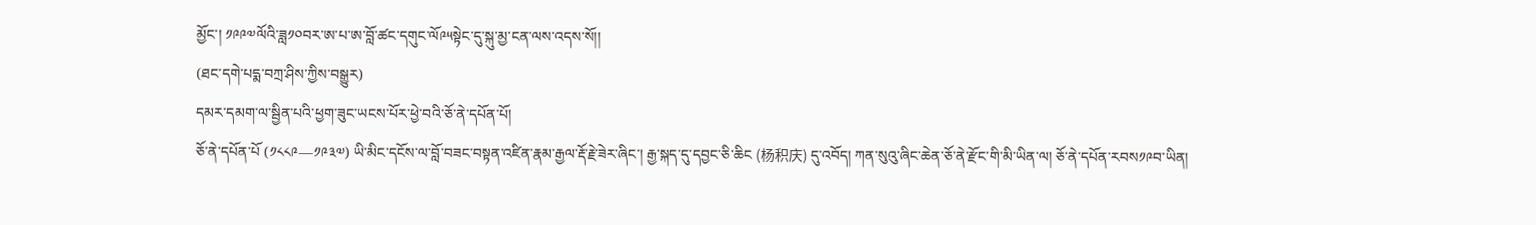མྱོང་། ༡༩༩༧ལོའི་ཟླ༡༠བར་ཨ་པ་ཨ་བློ་ཚང་དགུང་ལོ༩༥སྟེང་དུ་སྐུ་མྱ་ངན་ལས་འདས་སོ།།
(ཐང་དགེ་པདྨ་བཀྲ་ཤིས་ཀྱིས་བསྒྱུར)
དམར་དམག་ལ་སྦྱིན་པའི་ཕྱག་ཟུང་ཡངས་པོར་ཕྱེ་བའི་ཅོ་ནེ་དཔོན་པོ།
ཅོ་ནེ་དཔོན་པོ (༡༨༨༩—༡༩༣༧) ཡི་མིང་དངོས་ལ་བློ་བཟང་བསྟན་འཛིན་རྣམ་རྒྱལ་རྡོ་རྗེ་ཟེར་ཞིང་། རྒྱ་སྐད་དུ་དབྱང་ཅི་ཆིང (杨积庆) དུ་འབོད། ཀན་སུའུ་ཞིང་ཆེན་ཅོ་ནེ་རྫོང་གི་མི་ཡིན་ལ། ཅོ་ནེ་དཔོན་རབས༡༩བ་ཡིན།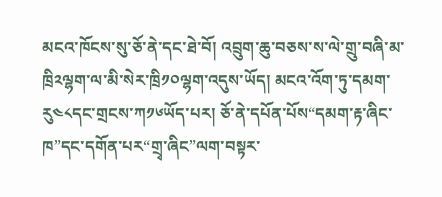མངའ་ཁོངས་སུ་ཅོ་ནེ་དང་ཐེ་བོ། འབྲུག་ཆུ་བཅས་ས་ལེ་གྲུ་བཞི་མ་ཁྲི༢ལྷག་ལ་མི་སེར་ཁྲི༡༠ལྷག་འདུས་ཡོད། མངའ་འོག་ཏུ་དམག་རུ༤༨དང་གྲངས་ཀ༡༦ཡོད་པར། ཅོ་ནེ་དཔོན་པོས“དམག་རྟ་ཞིང་ཁ”དང་དགོན་པར“གྲྭ་ཞིང”ལག་བསྟར་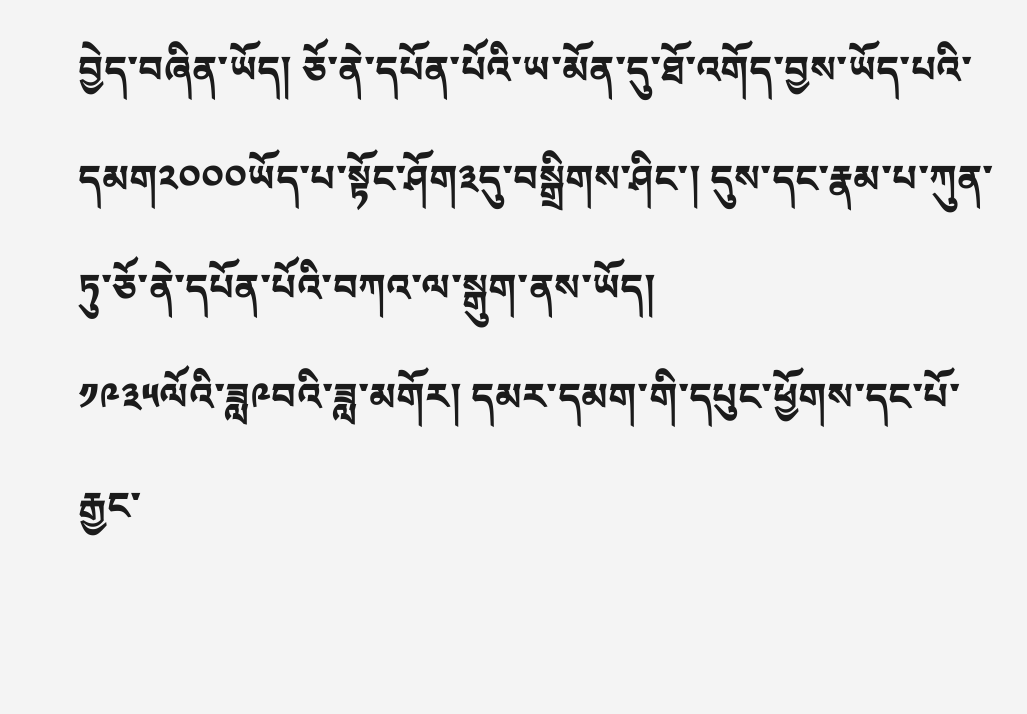བྱེད་བཞིན་ཡོད། ཅོ་ནེ་དཔོན་པོའི་ཡ་མོན་དུ་ཐོ་འགོད་བྱས་ཡོད་པའི་དམག༢༠༠༠ཡོད་པ་སྟོང་ཤོག༣དུ་བསྒྲིགས་ཤིང་། དུས་དང་རྣམ་པ་ཀུན་ཏུ་ཅོ་ནེ་དཔོན་པོའི་བཀའ་ལ་སྒུག་ནས་ཡོད།
༡༩༣༥ལོའི་ཟླ༩བའི་ཟླ་མགོར། དམར་དམག་གི་དཔུང་ཕྱོགས་དང་པོ་རྒྱང་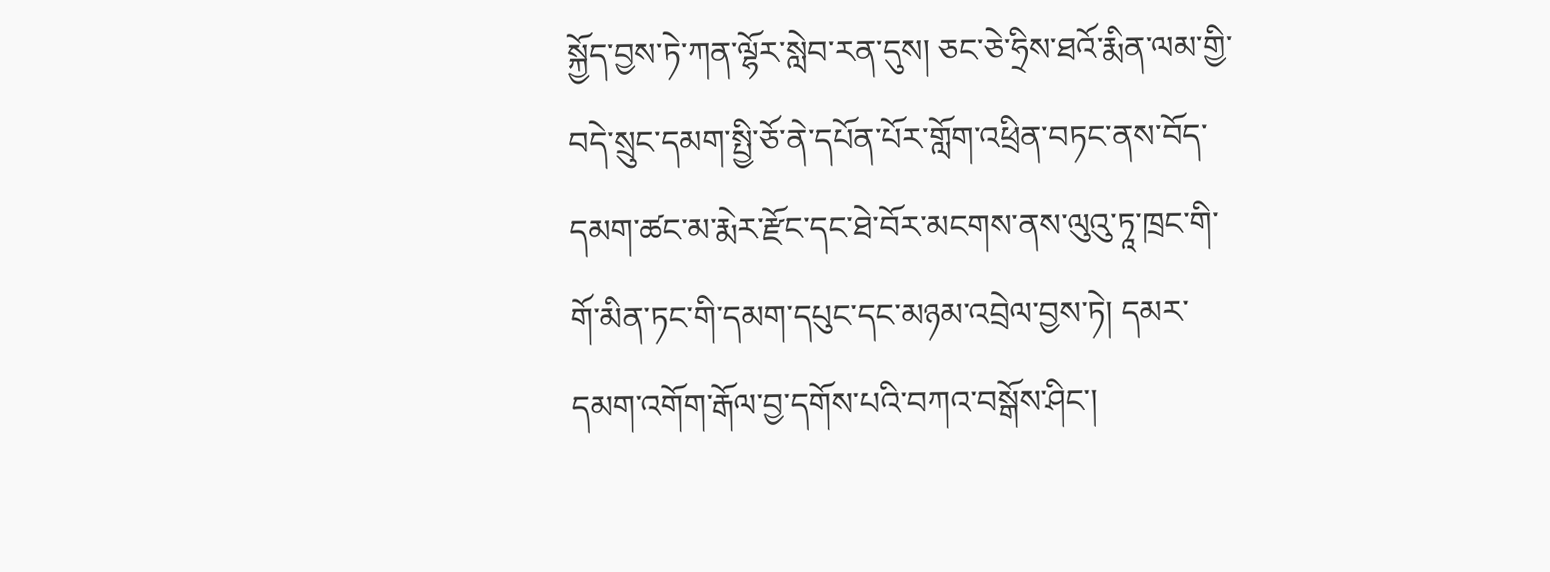སྐྱོད་བྱས་ཏེ་ཀན་ལྷོར་སླེབ་རན་དུས། ཅང་ཅེ་ཧྲིས་ཐའོ་རྨིན་ལམ་གྱི་བདེ་སྲུང་དམག་སྤྱི་ཅོ་ནེ་དཔོན་པོར་གློག་འཕྲིན་བཏང་ནས་བོད་དམག་ཚང་མ་རྨེར་རྫོང་དང་ཐེ་བོར་མངགས་ནས་ལུའུ་ཏཱ་ཁྲང་གི་གོ་མིན་ཏང་གི་དམག་དཔུང་དང་མཉམ་འབྲེལ་བྱས་ཏེ། དམར་དམག་འགོག་རྒོལ་བྱ་དགོས་པའི་བཀའ་བསྒོས་ཤིང་།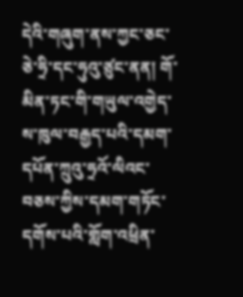དེའི་གཞུག་ནས་ཀྱང་ཅང་ཅེ་ཧྲི་དང་ཧུའུ་ཙུང་ནན། གོ་མིན་ཏང་གི་གཡུལ་འགྱེད་ས་ཁུལ་བརྒྱད་པའི་དམག་དཔོན་ཀྲུའུ་ཧྲའོ་ལིའང་བཅས་ཀྱིས་དམག་གཏོང་དགོས་པའི་གློག་འཕྲིན་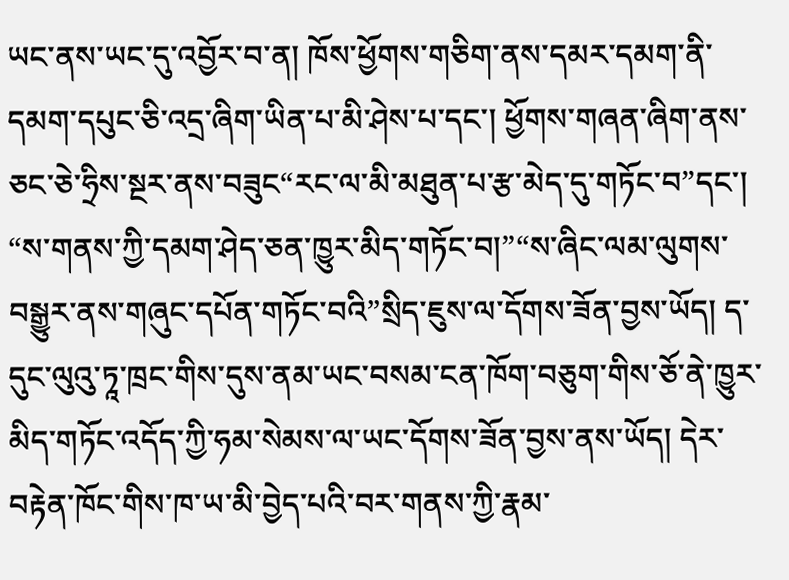ཡང་ནས་ཡང་དུ་འབྱོར་བ་ན། ཁོས་ཕྱོགས་གཅིག་ནས་དམར་དམག་ནི་དམག་དཔུང་ཅི་འདྲ་ཞིག་ཡིན་པ་མི་ཤེས་པ་དང་། ཕྱོགས་གཞན་ཞིག་ནས་ཅང་ཅེ་ཧྲིས་སྔར་ནས་བཟུང“རང་ལ་མི་མཐུན་པ་རྩ་མེད་དུ་གཏོང་བ”དང་། “ས་གནས་ཀྱི་དམག་ཤེད་ཅན་ཁྱུར་མིད་གཏོང་བ།”“ས་ཞིང་ལམ་ལུགས་བསྒྱུར་ནས་གཞུང་དཔོན་གཏོང་བའི”སྲིད་ཇུས་ལ་དོགས་ཟོན་བྱས་ཡོད། ད་དུང་ལུའུ་ཏཱ་ཁྲང་གིས་དུས་ནམ་ཡང་བསམ་ངན་ཁོག་བཅུག་གིས་ཅོ་ནེ་ཁྱུར་མིད་གཏོང་འདོད་ཀྱི་ཧམ་སེམས་ལ་ཡང་དོགས་ཟོན་བྱས་ནས་ཡོད། དེར་བརྟེན་ཁོང་གིས་ཁ་ཡ་མི་བྱེད་པའི་བར་གནས་ཀྱི་རྣམ་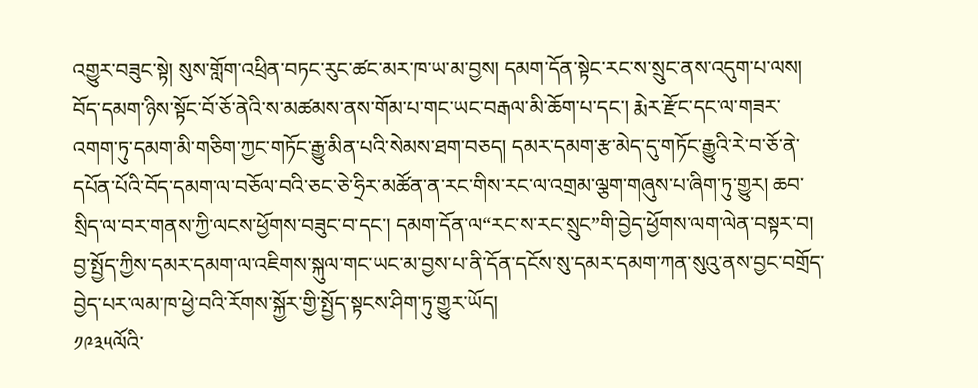འགྱུར་བཟུང་སྟེ། སུས་གློག་འཕྲིན་བཏང་རུང་ཚང་མར་ཁ་ཡ་མ་བྱས། དམག་དོན་སྟེང་རང་ས་སྲུང་ནས་འདུག་པ་ལས། བོད་དམག་ཉིས་སྟོང་བོ་ཅོ་ནེའི་ས་མཚམས་ནས་གོམ་པ་གང་ཡང་བརྒལ་མི་ཆོག་པ་དང་། རྨེར་རྫོང་དང་ལ་གཟར་འགག་ཏུ་དམག་མི་གཅིག་ཀྱང་གཏོང་རྒྱུ་མིན་པའི་སེམས་ཐག་བཅད། དམར་དམག་རྩ་མེད་དུ་གཏོང་རྒྱུའི་རེ་བ་ཅོ་ནེ་དཔོན་པོའི་བོད་དམག་ལ་བཅོལ་བའི་ཅང་ཅེ་ཧྲིར་མཚོན་ན་རང་གིས་རང་ལ་འགྲམ་ལྕག་གཞུས་པ་ཞིག་ཏུ་གྱུར། ཆབ་སྲིད་ལ་བར་གནས་ཀྱི་ལངས་ཕྱོགས་བཟུང་བ་དང་། དམག་དོན་ལ“རང་ས་རང་སྲུང”གི་བྱེད་ཕྱོགས་ལག་ལེན་བསྟར་བ། བྱ་སྤྱོད་ཀྱིས་དམར་དམག་ལ་འཇིགས་སྐུལ་གང་ཡང་མ་བྱས་པ་ནི་དོན་དངོས་སུ་དམར་དམག་ཀན་སུའུ་ནས་བྱང་བགྲོད་བྱེད་པར་ལམ་ཁ་ཕྱེ་བའི་རོགས་སྐྱོར་གྱི་སྤྱོད་སྟངས་ཤིག་ཏུ་གྱུར་ཡོད།
༡༩༣༥ལོའི་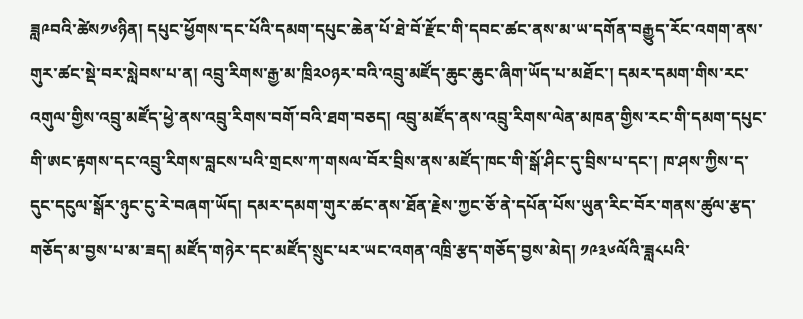ཟླ༩བའི་ཚེས༡༦ཉིན། དཔུང་ཕྱོགས་དང་པོའི་དམག་དཔུང་ཆེན་པོ་ཐེ་བོ་རྫོང་གི་དབང་ཚང་ནས་མ་ཡ་དགོན་བརྒྱུད་རོང་འགག་ནས་གུར་ཚང་སྡེ་བར་སླེབས་པ་ན། འབྲུ་རིགས་རྒྱ་མ་ཁྲི༢༠ཉར་བའི་འབྲུ་མཛོད་ཆུང་ཆུང་ཞིག་ཡོད་པ་མཐོང་། དམར་དམག་གིས་རང་འགུལ་གྱིས་འབྲུ་མཛོད་ཕྱེ་ནས་འབྲུ་རིགས་བགོ་བའི་ཐག་བཅད། འབྲུ་མཛོད་ནས་འབྲུ་རིགས་ལེན་མཁན་གྱིས་རང་གི་དམག་དཔུང་གི་ཨང་རྟགས་དང་འབྲུ་རིགས་བླངས་པའི་གྲངས་ཀ་གསལ་བོར་བྲིས་ནས་མཛོད་ཁང་གི་སྒོ་ཤིང་དུ་བྲིས་པ་དང་། ཁ་ཤས་ཀྱིས་ད་དུང་དངུལ་སྒོར་ཉུང་ངུ་རེ་བཞག་ཡོད། དམར་དམག་གུར་ཚང་ནས་ཐོན་རྗེས་ཀྱང་ཅོ་ནེ་དཔོན་པོས་ཡུན་རིང་བོར་གནས་ཚུལ་རྩད་གཅོད་མ་བྱས་པ་མ་ཟད། མཛོད་གཉེར་དང་མཛོད་སྲུང་པར་ཡང་འགན་འཁྲི་རྩད་གཅོད་བྱས་མེད། ༡༩༣༦ལོའི་ཟླ༨པའི་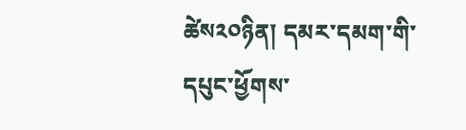ཚེས༢༠ཉིན། དམར་དམག་གི་དཔུང་ཕྱོགས་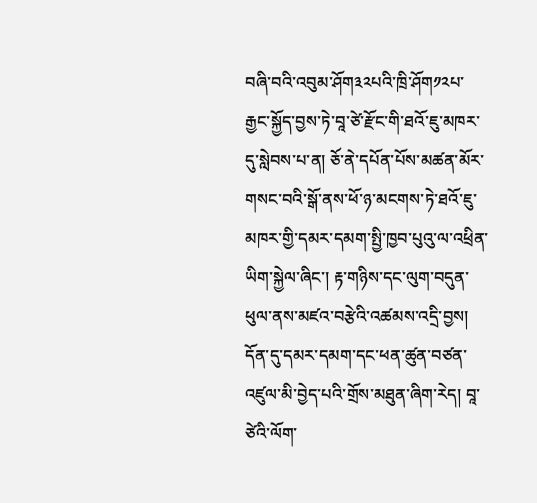བཞི་བའི་འབུམ་ཤོག༣༢པའི་ཁྲི་ཤོག༡༢པ་རྒྱང་སྐྱོད་བྱས་ཏེ་བཱ་ཙེ་རྫོང་གི་ཐའོ་ཇུ་མཁར་དུ་སླེབས་པ་ན། ཅོ་ནེ་དཔོན་པོས་མཚན་མོར་གསང་བའི་སྒོ་ནས་ཕོ་ཉ་མངགས་ཏེ་ཐའོ་ཇུ་མཁར་གྱི་དམར་དམག་སྤྱི་ཁྱབ་པུའུ་ལ་འཕྲིན་ཡིག་སྐྱེལ་ཞིང་། རྟ་གཉིས་དང་ལུག་བདུན་ཕུལ་ནས་མཛའ་བརྩེའི་འཚམས་འདྲི་བྱས། དོན་དུ་དམར་དམག་དང་ཕན་ཚུན་བཙན་འཛུལ་མི་བྱེད་པའི་གྲོས་མཐུན་ཞིག་རེད། བཱ་ཙེའི་ལོག་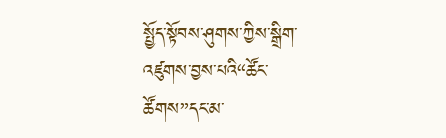སྤྱོད་སྟོབས་ཤུགས་ཀྱིས་སྒྲིག་འཛུགས་བྱས་པའི“ཚོང་ཚོགས”དང་མ་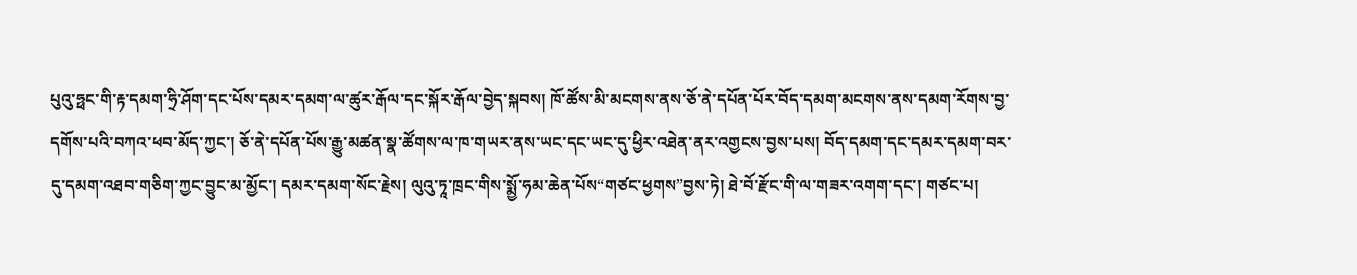པུའུ་ཧྥང་གི་རྟ་དམག་ཧྲི་ཤོག་དང་པོས་དམར་དམག་ལ་ཚུར་རྒོལ་དང་སྐོར་རྒོལ་བྱེད་སྐབས། ཁོ་ཚོས་མི་མངགས་ནས་ཅོ་ནེ་དཔོན་པོར་བོད་དམག་མངགས་ནས་དམག་རོགས་བྱ་དགོས་པའི་བཀའ་ཕབ་མོད་ཀྱང་། ཅོ་ནེ་དཔོན་པོས་རྒྱུ་མཚན་སྣ་ཚོགས་ལ་ཁ་གཡར་ནས་ཡང་དང་ཡང་དུ་ཕྱིར་འཐེན་ནར་འགྱངས་བྱས་པས། བོད་དམག་དང་དམར་དམག་བར་དུ་དམག་འཐབ་གཅིག་ཀྱང་བྱུང་མ་མྱོང་། དམར་དམག་སོང་རྗེས། ལུའུ་ཏཱ་ཁྲང་གིས་སྨྱོ་ཧམ་ཆེན་པོས“གཙང་ཕྱགས”བྱས་ཏེ། ཐེ་བོ་རྫོང་གི་ལ་གཟར་འགག་དང་། གཙང་པ།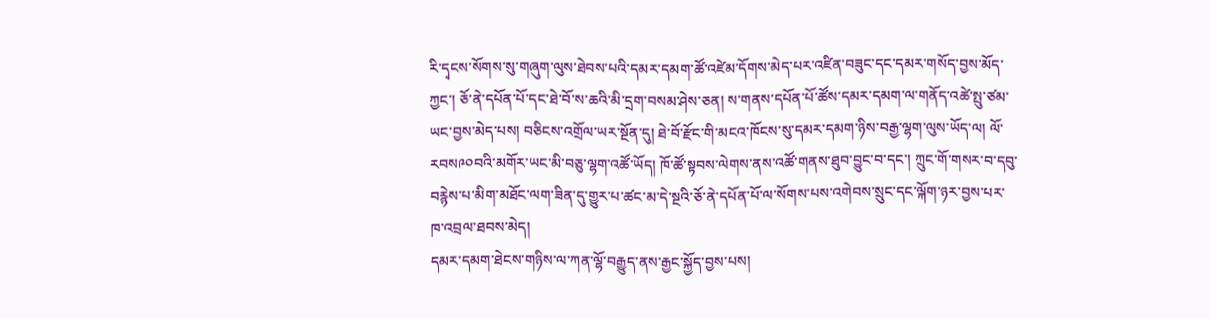རི་དྭངས་སོགས་སུ་གཞུག་ལུས་ཐེབས་པའི་དམར་དམག་ཚོ་འཛེམ་དོགས་མེད་པར་འཛིན་བཟུང་དང་དམར་གསོད་བྱས་མོད་ཀྱང་། ཅོ་ནེ་དཔོན་པོ་དང་ཐེ་བོ་ས་ཆའི་མི་དྲག་བསམ་ཤེས་ཅན། ས་གནས་དཔོན་པོ་ཚོས་དམར་དམག་ལ་གནོད་འཚེ་སྤུ་ཙམ་ཡང་བྱས་མེད་པས། བཅིངས་འགྲོལ་ཡར་སྔོན་དུ། ཐེ་བོ་རྫོང་གི་མངའ་ཁོངས་སུ་དམར་དམག་ཉིས་བརྒྱ་ལྷག་ལུས་ཡོད་ལ། ལོ་རབས༩༠བའི་མགོར་ཡང་མི་བཅུ་ལྷག་འཚོ་ཡོད། ཁོ་ཚོ་སྟབས་ལེགས་ནས་འཚོ་གནས་ཐུབ་བྱུང་བ་དང་། ཀྲུང་གོ་གསར་བ་དབུ་བརྙེས་པ་མིག་མཐོང་ལག་ཟིན་དུ་གྱུར་པ་ཚང་མ་དེ་སྔའི་ཅོ་ནེ་དཔོན་པོ་ལ་སོགས་པས་འགེབས་སྲུང་དང་ལྐོག་ཉར་བྱས་པར་ཁ་འབྲལ་ཐབས་མེད།
དམར་དམག་ཐེངས་གཉིས་ལ་ཀན་ལྷོ་བརྒྱུད་ནས་རྒྱང་སྐྱོད་བྱས་པས།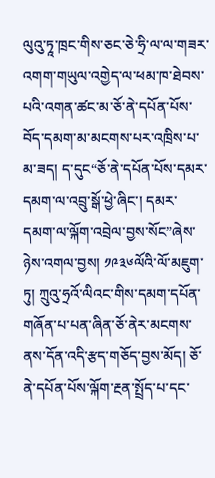ལུའུ་ཏཱ་ཁྲང་གིས་ཅང་ཅེ་ཧྲི་ལ་ལ་གཟར་འགག་གཡུལ་འགྱེད་ལ་ཕམ་ཁ་ཐེབས་པའི་འགན་ཚང་མ་ཅོ་ནེ་དཔོན་པོས་བོད་དམག་མ་མངགས་པར་འཁྲིས་པ་མ་ཟད། ད་དུང“ཅོ་ནེ་དཔོན་པོས་དམར་དམག་ལ་འབྲུ་སྒོ་ཕྱེ་ཞིང་། དམར་དམག་ལ་ལྐོག་འབྲེལ་བྱས་སོང”ཞེས་ཉེས་འགལ་བྱས། ༡༩༣༦ལོའི་ལོ་མཇུག་ཏུ། ཀྲུའུ་ཧྲའོ་ལིའང་གིས་དམག་དཔོན་གཞོན་པ་པན་ཞིན་ཅོ་ནེར་མངགས་ནས་དོན་འདི་རྩད་གཅོད་བྱས་མོད། ཅོ་ནེ་དཔོན་པོས་ལྐོག་རྔན་སྤྲོད་པ་དང་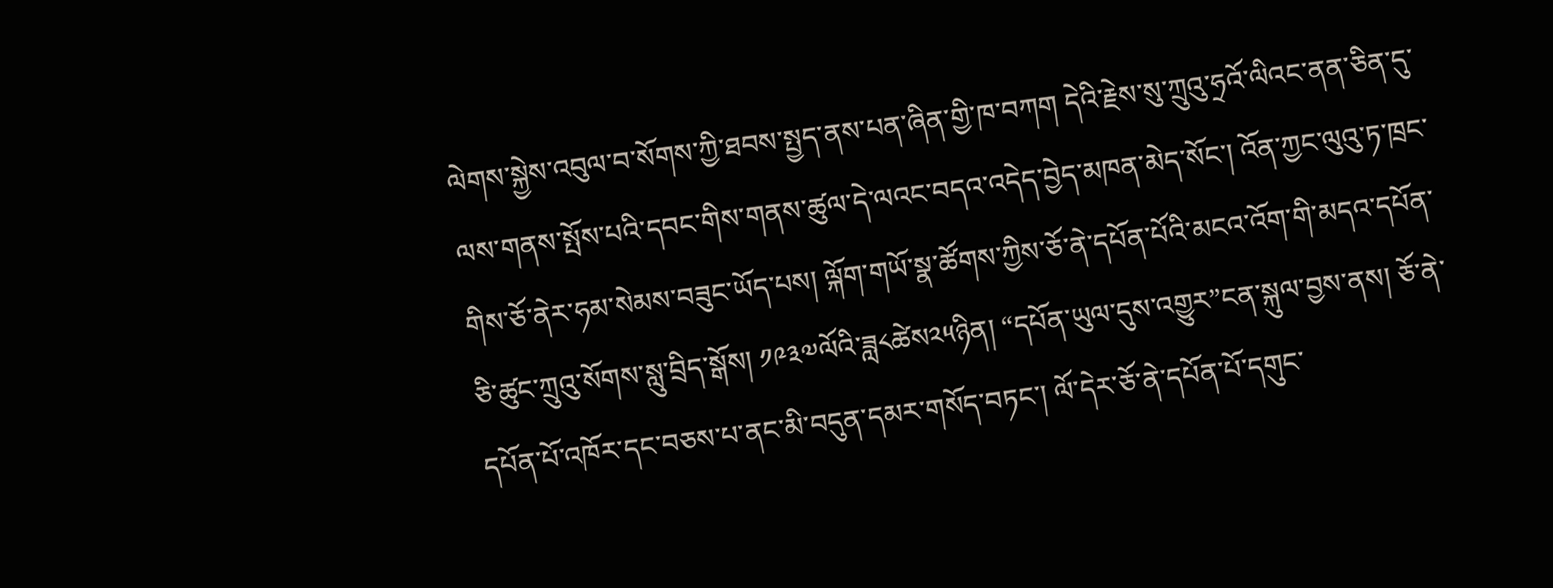ལེགས་སྐྱེས་འབུལ་བ་སོགས་ཀྱི་ཐབས་སྤྱད་ནས་པན་ཞིན་གྱི་ཁ་བཀག དེའི་རྗེས་སུ་ཀྲུའུ་ཧྲའོ་ལིའང་ནན་ཅིན་དུ་ལས་གནས་སྤོས་པའི་དབང་གིས་གནས་ཚུལ་དེ་ལའང་བདའ་འདེད་བྱེད་མཁན་མེད་སོང་། འོན་ཀྱང་ལུའུ་ཏ་ཁྲང་གིས་ཅོ་ནེར་ཧམ་སེམས་བཟུང་ཡོད་པས། ལྐོག་གཡོ་སྣ་ཚོགས་ཀྱིས་ཅོ་ནེ་དཔོན་པོའི་མངའ་འོག་གི་མདའ་དཔོན་ཅི་ཚུང་ཀྲུའུ་སོགས་སླུ་བྲིད་སྒོས། ༡༩༣༧ལོའི་ཟླ༨ཚེས༢༥ཉིན། “དཔོན་ཡུལ་དུས་འགྱུར”ངན་སྐུལ་བྱས་ནས། ཅོ་ནེ་དཔོན་པོ་འཁོར་དང་བཅས་པ་ནང་མི་བདུན་དམར་གསོད་བཏང་། ལོ་དེར་ཅོ་ནེ་དཔོན་པོ་དགུང་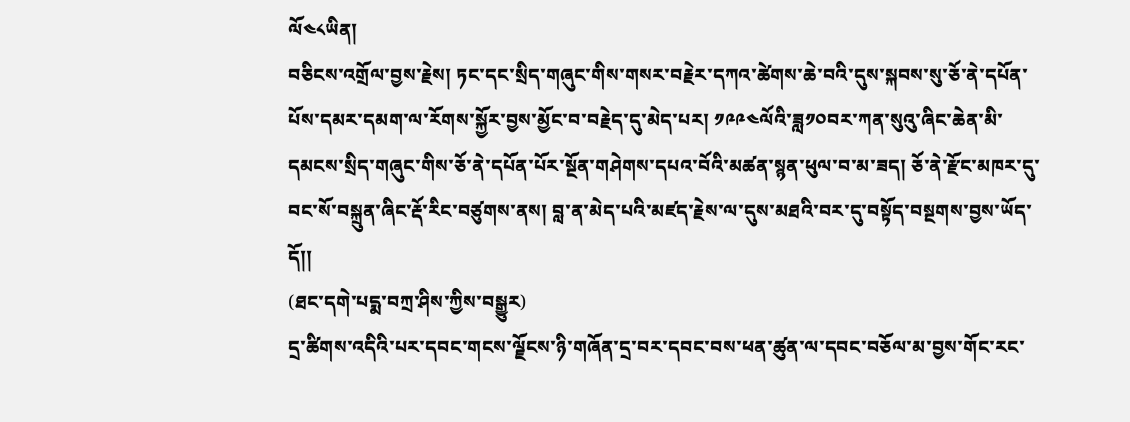ལོ༤༨ཡིན།
བཅིངས་འགྲོལ་བྱས་རྗེས། ཏང་དང་སྲིད་གཞུང་གིས་གསར་བརྗེར་དཀའ་ཚེགས་ཆེ་བའི་དུས་སྐབས་སུ་ཅོ་ནེ་དཔོན་པོས་དམར་དམག་ལ་རོགས་སྐྱོར་བྱས་མྱོང་བ་བརྗེད་དུ་མེད་པར། ༡༩༩༤ལོའི་ཟླ༡༠བར་ཀན་སུའུ་ཞིང་ཆེན་མི་དམངས་སྲིད་གཞུང་གིས་ཅོ་ནེ་དཔོན་པོར་སྔོན་གཤེགས་དཔའ་བོའི་མཚན་སྙན་ཕུལ་བ་མ་ཟད། ཅོ་ནེ་རྫོང་མཁར་དུ་བང་སོ་བསྐྲུན་ཞིང་རྡོ་རིང་བཙུགས་ནས། བླ་ན་མེད་པའི་མཛད་རྗེས་ལ་དུས་མཐའི་བར་དུ་བསྟོད་བསྔགས་བྱས་ཡོད་དོ།།
(ཐང་དགེ་པདྨ་བཀྲ་ཤིས་ཀྱིས་བསྒྱུར)
དྲ་ཚིགས་འདིའི་པར་དབང་གངས་ལྗོངས་ཉི་གཞོན་དྲ་བར་དབང་བས་ཕན་ཚུན་ལ་དབང་བཅོལ་མ་བྱས་གོང་རང་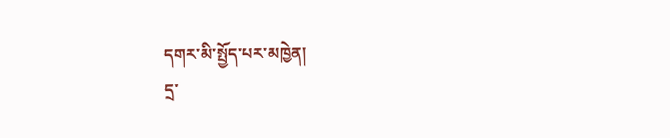དགར་མི་སྤྱོད་པར་མཁྱེན།
དྲ་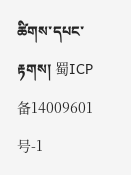ཚིགས་དཔང་རྟགས། 蜀ICP备14009601号-1